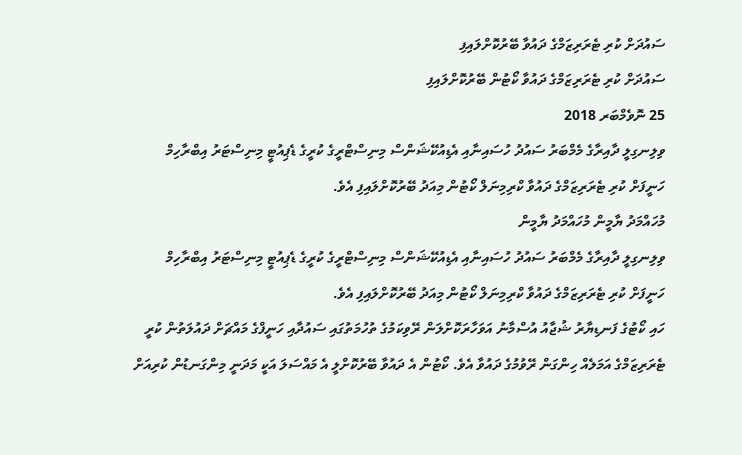ސައުދަށް ކުރި ޓެރަރިޒަމްގެ ދައުވާ ބޭރުކޮށްލައިފި
ސައުދަށް ކުރި ޓެރަރިޒަމްގެ ދައުވާ ކޯޓުން ބޭރުކޮށްލައިފި
25 ނޮވެމްބަރ 2018
ވިލިނގިލީ ދާއިރާގެ މެމްބަރު ސައުދު ހުސައިނާއި އެޑިއުކޭޝަންސް މިނިސްޓްރީގެ ކުރީގެ ޑެޕިއުޓީ މިނިސްޓަރު އިބްރާހިމް ހަނީފަށް ކުރި ޓެރަރިޒަމްގެ ދައުވާ ކްރިމިނަލް ކޯޓުން މިއަދު ބޭރުކޮށްލައިފި އެވެ.
މުހައްމަދު ޔާމީން މުހައްމަދު ޔާމީން
ވިލިނގިލީ ދާއިރާގެ މެމްބަރު ސައުދު ހުސައިނާއި އެޑިއުކޭޝަންސް މިނިސްޓްރީގެ ކުރީގެ ޑެޕިއުޓީ މިނިސްޓަރު އިބްރާހިމް ހަނީފަށް ކުރި ޓެރަރިޒަމްގެ ދައުވާ ކްރިމިނަލް ކޯޓުން މިއަދު ބޭރުކޮށްލައިފި އެވެ.
ހައި ކޯޓުގެ ފަނޑިޔާރު ޝުޖާއު އުސްމާނު އަވަހާރަކޮށްލަން ރޭވިކަމުގެ ތުހުމަތުގައި ސައުދާއި ހަނީފްގެ މައްޗަށް ދައުލަތުން ކުރީ ޓެރަރިޒަމްގެ އަމަލެއް ހިންގަން ރޭވުމުގެ ދައުވާ އެވެ. ކޯޓުން އެ ދައުވާ ބޭރުކޮށްލީ އެ މައްސަލަ އަކީ މަދަނީ މިންގަނޑުން ކުރިއަށް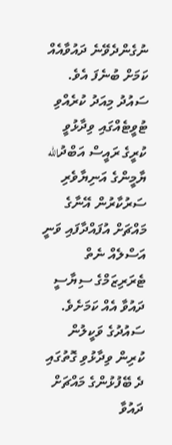ނުގެންދެވޭނެ ދައުވާއެއް ކަމަށް ބުނެފަ އެވެ.
ސައުދު މިއަދު ކުރެއްވި ޓުވީޓެއްގައި ވިދާޅުވީ ކުރީގެ ރައީސް އަބްދުالله ޔާމީންގެ އަނިޔާވެރި ސަރުކާރުން އޭނާގެ މައްޗަށް އުފައްދާފައި ވަނީ އަސްލެއް ނެތް ޓެރަރިޒަމްގެ ސިޔާސީ ދައުވާ އެއް ކަމަށެވެ. ސައުދުގެ ވަކީލުން ކުރިން ވިދާޅުވި ގޮތުގައި ދެ ބޭފުޅުންގެ މައްޗަށް ދައުވާ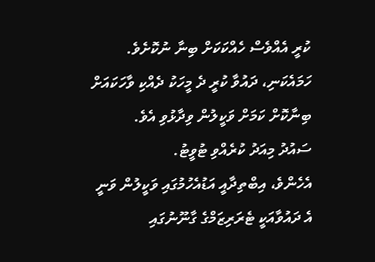ކުރީ އެއްވެސް ހެއްކަކަށް ބިނާ ނުކޮށެވެ. ހަމައެކަނި، ދައުވާ ކުރީ ދެ މީހަކު ދެއްކި ވާހަކައަށް ބިނާކޮށް ކަމަށް ވަކީލުން ވިދާޅުވި އެވެ.
ސައުދު މިއަދު ކުރެއްވި ޓުވީޓު.
އެހެންވެ، އިބްތިދާއީ އަޑުއެހުމުގައި ވަކީލުން ވަނީ އެ ދައުވާއަކީ ޓެރަރިޒަމްގެ ގާނޫނުގައި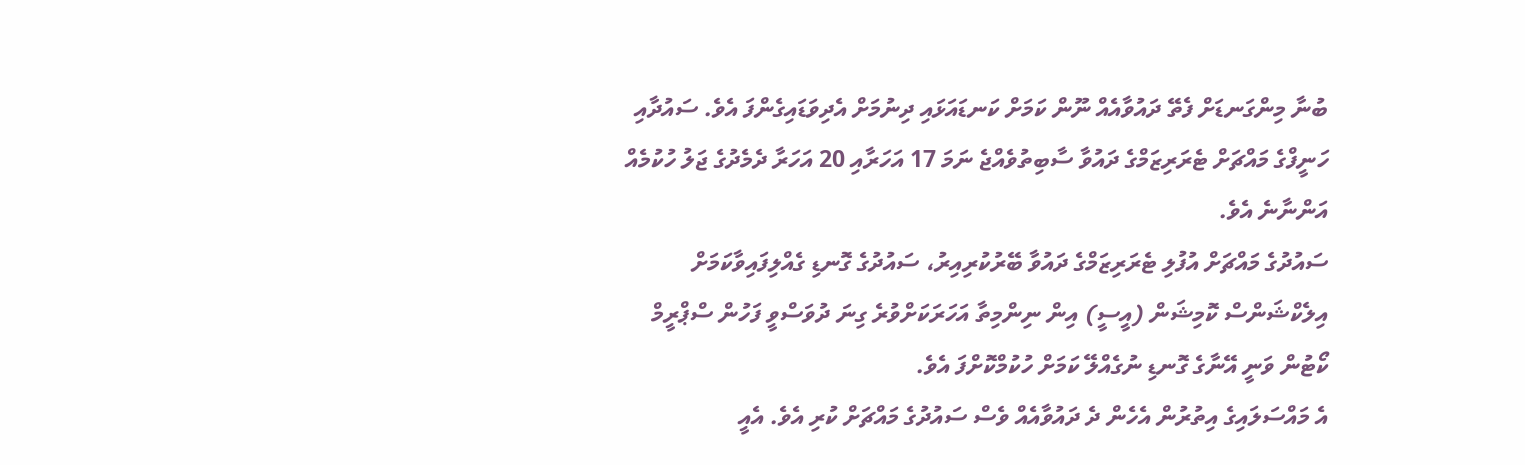ބުނާ މިންގަނޑަށް ފެތޭ ދައުވާއެއް ނޫން ކަމަށް ކަނޑައަޅައި ދިނުމަށް އެދިވަޑައިގެންފަ އެވެ. ސައުދާއި ހަނީފްގެ މައްޗަށް ޓެރަރިޒަމްގެ ދައުވާ ސާބިތުވެއްޖެ ނަމަ 17 އަހަރާއި 20 އަހަރާ ދެމެދުގެ ޖަލު ހުކުމެއް އަންނާނެ އެވެ.
ސައުދުގެ މައްޗަށް އުފުލި ޓެރަރިޒަމްގެ ދައުވާ ބޭރުކުރިއިރު، ސައުދުގެ ގޮނޑި ގެއްލިފައިވާކަމަށް އިލެކްޝަންސް ކޮމިޝަން (އީސީ) އިން ނިންމިތާ އަހަރަކަށްވުރެ ގިނަ ދުވަސްވީ ފަހުން ސްޕްރީމް ކޯޓުން ވަނީ އޭނާގެ ގޮނޑި ނުގެއްލޭ ކަމަށް ހުކުމްކޮށްފަ އެވެ.
އެ މައްސަލައިގެ އިތުރުން އެހެން ދެ ދައުވާއެއް ވެސް ސައުދުގެ މައްޗަށް ކުރި އެވެ. އެއީ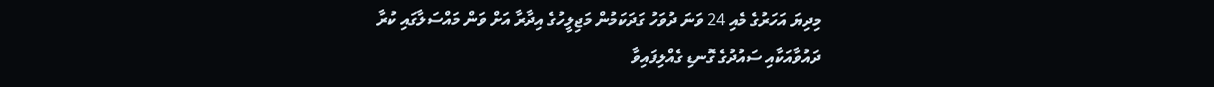މިދިޔަ އަހަރުގެ މެއި 24 ވަނަ ދުވަހު ގަދަކަމުން މަޖިލީހުގެ އިދާރާ އަށް ވަން މައްސަލާގައި ކުރާ ދައުވާއަކާއި ސައުދުގެ ގޮނޑި ގެއްލިފައިވާ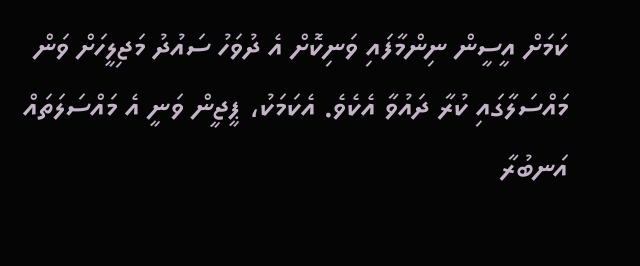ކަމަށް އީސީން ނިންމާފައި ވަނިކޮށް އެ ދުވަހު ސައުދު މަޖިލީހަށް ވަން މައްސަލާގައި ކުރާ ދައުވާ އެކެވެ. އެކަމަކު، ޕީޖީން ވަނީ އެ މައްސަލަތައް އަނބުރާ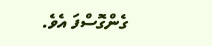ގެންގޮސްފަ އެވެ.